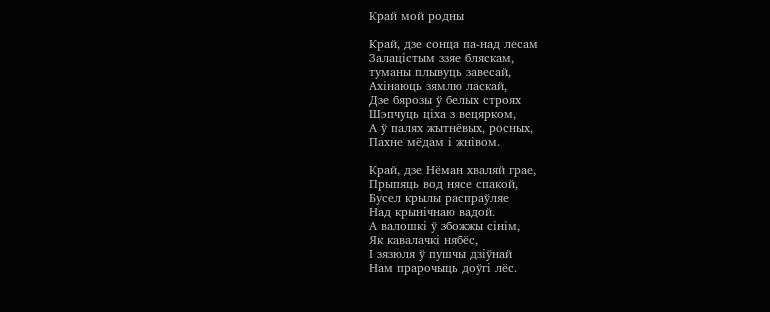Край мой родны

Край, дзе сонца па-над лесам
Залацістым ззяе бляскам,
туманы плывуць завесай,
Ахінаюць зямлю ласкай,
Дзе бярозы ў белых строях
Шэпчуць ціха з вецярком,
А ў палях жытнёвых, росных,
Пахне мёдам і жнівом.

Край, дзе Нёман хваляй грае,
Прыпяць вод нясе спакой,
Бусел крылы распраўляе
Над крынічнаю вадой.
А валошкі ў збожжы сінім,
Як кавалачкі нябёс,
І зязюля ў пушчы дзіўнай
Нам прарочыць доўгі лёс.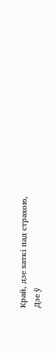Край, дзе хаткі пад страхою,
Дзе ў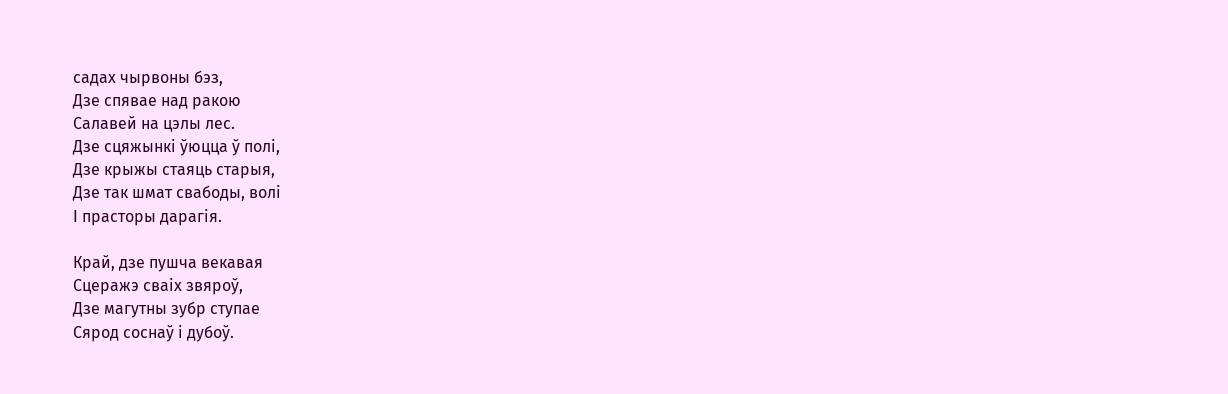садах чырвоны бэз,
Дзе спявае над ракою
Салавей на цэлы лес.
Дзе сцяжынкі ўюцца ў полі,
Дзе крыжы стаяць старыя,
Дзе так шмат свабоды, волі
І прасторы дарагія.

Край, дзе пушча векавая
Сцеражэ сваіх звяроў,
Дзе магутны зубр ступае
Сярод соснаў і дубоў.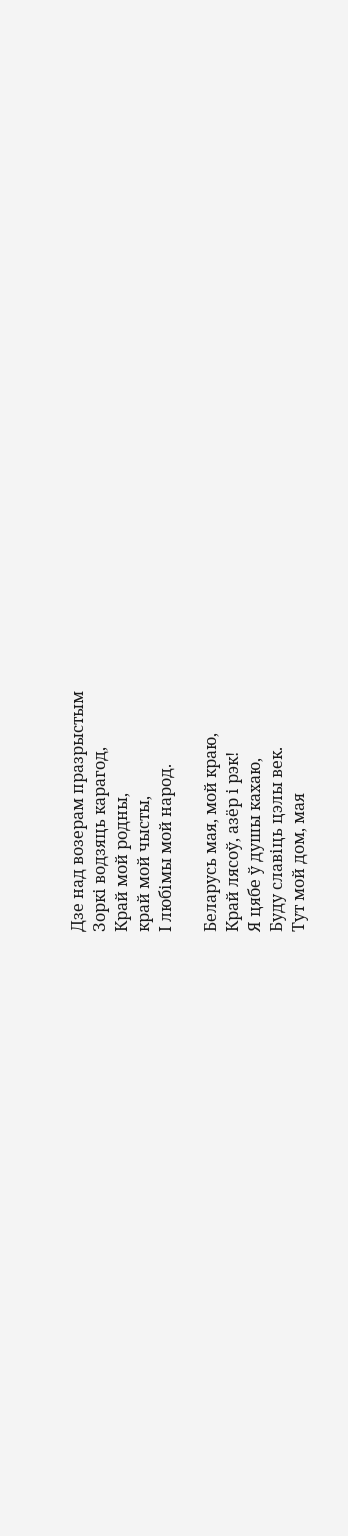Дзе над возерам празрыстым
Зоркі водзяць карагод,
Край мой родны,
край мой чысты,
І любімы мой народ.

Беларусь мая, мой краю,
Край лясоў, азёр і рэк!
Я цябе ў душы кахаю,
Буду славіць цэлы век.
Тут мой дом, мая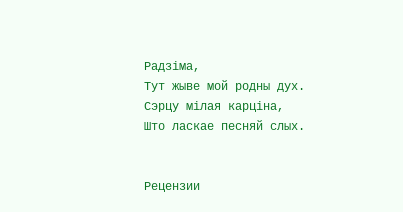Радзіма,
Тут жыве мой родны дух.
Сэрцу мілая карціна,
Што ласкае песняй слых.


Рецензии